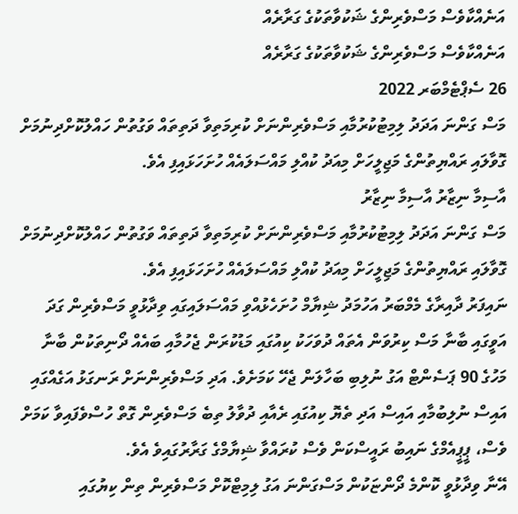އަނެއްކާވެސް މަސްވެރިންގެ ޝަކުވާތަކުގެ ގަރާރެއް
އަނެއްކާވެސް މަސްވެރިންގެ ޝަކުވާތަކުގެ ގަރާރެއް
26 ސެޕްޓެމްބަރ 2022
މަސް ގަންނަ އަދަދު ލިމިޓުކުރުމާއި މަސްވެރިންނަށް ކުރިމަތިވާ ދަތިތައް ވަގުތުން ހައްލުކޮށްދިނުމަށް ގޮވާލައި ރައްޔިތުންގެ މަޖިލީހަށް މިއަދު ކުއްލި މައްސަލައެއް ހުށަހަޅައިފި އެވެ.
އާސިމާ ނިޒާރު އާސިމާ ނިޒާރު
މަސް ގަންނަ އަދަދު ލިމިޓުކުރުމާއި މަސްވެރިންނަށް ކުރިމަތިވާ ދަތިތައް ވަގުތުން ހައްލުކޮށްދިނުމަށް ގޮވާލައި ރައްޔިތުންގެ މަޖިލީހަށް މިއަދު ކުއްލި މައްސަލައެއް ހުށަހަޅައިފި އެވެ.
ނައިފަރު ދާއިރާގެ މެމްބަރު އަހުމަދު ޝިޔާމް ހުށަހެޅުއްވި މައްސަލައިގައި ވިދާޅުވީ މަސްވެރިން ގަދަ އަވީގައި ބާނާ މަސް ކިރުވަން އެތައް ދުވަހަކު ކިއުގައި މަޑުކުރަން ޖެހުމާއި ބައެއް ދޯނިތަކުން ބާނާ މަހުގެ 90 ޕަސެންޓް އަގު ނުލިބި ބަހާލަން ޖެހޭ ކަމަށެވެ. އަދި މަސްވެރިންނަށް ރަނގަޅު އަގެއްގައި އައިސް ނުލިބުމާއި އައިސް އަދި ތެޔޮ ކިއުގައި ރެއާއި ދުވާލު ތިބެ މަސްވެރިން ގޮތް ހުސްވެފައިވާ ކަމަށް ވެސް، ޕީޕީއެމްގެ ނައިބު ރައީސްކަން ވެސް ކުރައްވާ ޝިޔާމްގެ ގަރާރުގައިވެ އެވެ.
އޭނާ ވިދާޅުވީ ކޮންމެ ދޯންޏަކުން މަސްގަންނަ އަގު ލިމިޓްކޮށް މަސްވެރިން ތިން ކިޔުގައި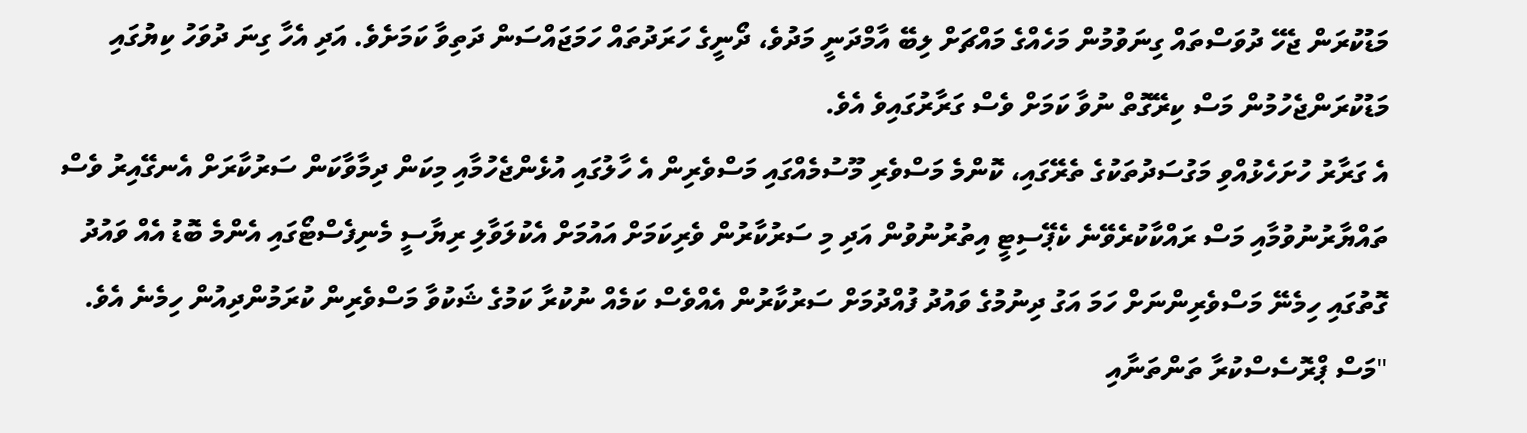މަޑުކުރަން ޖެހޭ ދުވަސްތައް ގިނަވުމުން މަހެއްގެ މައްޗަށް ލިބޭ އާމްދަނީ މަދުވެ، ދޯނީގެ ހަރަދުތައް ހަމަޖައްސަން ދަތިވާ ކަމަށެވެ. އަދި އެހާ ގިނަ ދުވަހު ކިޔުގައި މަޑުކުރަންޖެހުމުން މަސް ކިރޭގޮތް ނުވާ ކަމަށް ވެސް ގަރާރުގައިވެ އެވެ.
އެ ގަރާރު ހުށަހެޅުއްވި މަގުސަދުތަކުގެ ތެރޭގައި، ކޮންމެ މަސްވެރި މޫސުމެއްގައި މަސްވެރިން އެ ހާލުގައި އުޅެންޖެހުމާއި މިކަން ދިމާވާކަން ސަރުކާރަށް އެނގޭއިރު ވެސް ތައްޔާރުނުވުމާއި މަސް ރައްކާކުރެވޭނެ ކެޕޭސިޓީ އިތުރުނުވުން އަދި މި ސަރުކާރުން ވެރިކަމަށް އައުމަށް އެކުލަވާލި ރިޔާސީ މެނިފެސްޓޯގައި އެންމެ ބޮޑު އެއް ވައުދު ގޮތުގައި ހިމެނޭ މަސްވެރިންނަށް ހަމަ އަގު ދިނުމުގެ ވައުދު ފުއްދުމަށް ސަރުކާރުން އެއްވެސް ކަމެއް ނުކުރާ ކަމުގެ ޝަކުވާ މަސްވެރިން ކުރަމުންދިއުން ހިމެނެ އެވެ.
"މަސް ޕްރޮސެސްކުރާ ތަންތަނާއި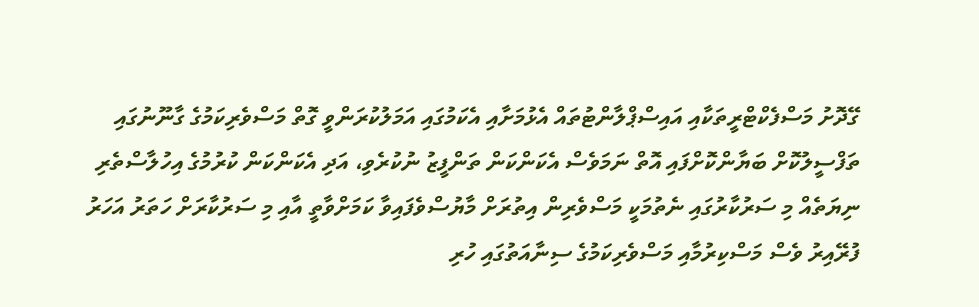ގޭދޮށު މަސްފެކްޓްރީތަކާއި އައިސްޕްލާންޓުތައް އެޅުމަށާއި އެކަމުގައި އަމަލުކުރަންވީ ގޮތް މަސްވެރިކަމުގެ ގާނޫނުގައި ތަފްސީލުކޮށް ބަޔާންކޮށްފައި އޮތް ނަމަވެސް އެކަންކަން ތަންފީޒު ނުކުރެވި، އަދި އެކަންކަން ކުރުމުގެ އިހުލާސްތެރި ނިޔަތެއް މި ސަރުކާރުގައި ނެތުމަކީ މަސްވެރިން އިތުރަށް މާޔުސްވެފައިވާ ކަމަށްވާތީ އާއި މި ސަރުކާރަށް ހަތަރު އަހަރު ފުރޭއިރު ވެސް މަސްކިރުމާއި މަސްވެރިކަމުގެ ސިނާއަތުގައި ހުރި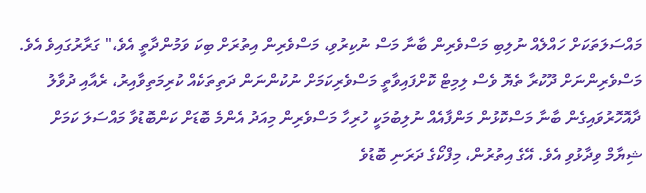މައްސަލަތަކަށް ހައްލެއް ނުލިބި މަސްވެރިން ބާނާ މަސް ނުކިރުވި، މަސްވެރިން އިތުރަށް ބިކަ ވަމުންދާތީ އެވެ،" ގަރާރުގައިވެ އެވެ.
މަސްވެރިންނަށް ދޫކުރާ ތެޔޮ ވެސް ލިމިޓް ކޮށްފައިވާތީ މަސްވެރިކަމަށް ނުކުންނަން ދަތިތަކެއް ކުރިމަތިވާއިރު، ރެއާއި ދުވާލު ދާއޮހޮރުވައިގެން ބާނާ މަސްކޮޅުން މަންފާއެއް ނުލިބުމަކީ ހުރިހާ މަސްވެރިން މިއަދު އެންމެ ބޮޑަށް ކަންބޮޑުވާ މައްސަލަ ކަމަށް ޝިޔާމް ވިދާޅުވި އެވެ. އޭގެ އިތުރުން، މިފްކޯގެ ދަރަނި ބޮޑުވެ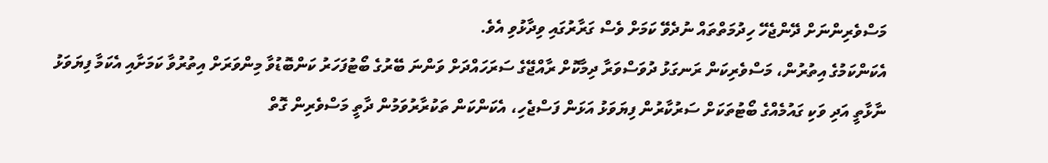މަސްވެރިންނަށް ދޭންޖެހޭ ހިދުމަތްތައް ނުދެވޭ ކަމަށް ވެސް ގަރާރުގައި ވިދާޅުވި އެވެ.
އެކަންކަމުގެ އިތުރުން، މަސްވެރިކަން ރަނގަޅު ދުވަސްވަރާ ދިމާކޮށް ރާއްޖޭގެ ސަރަހައްދަށް ވަންނަ ބޭރުގެ ބޯޓުފަހަރު ކަންބޮޑުވާ މިންވަރަށް އިތުރުވާ ކަމަށާއި އެކަމާ ފިޔަވަޅު ނާޅާތީ އަދި ވަކި ގައުމެއްގެ ބޯޓުތަކަށް ސަރުކާރުން ފިޔަވަޅު އަޅަން ފަސްޖެހި، އެކަންކަން ތަކުރާރުވަމުން ދާތީ މަސްވެރިން ގޮތް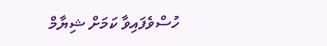ހުސްވެފައިވާ ކަމަށް ޝިޔާމް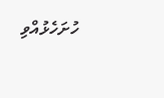ހުށަހެޅުއްވި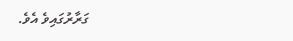ގަރާރުގައިވެ އެވެ.